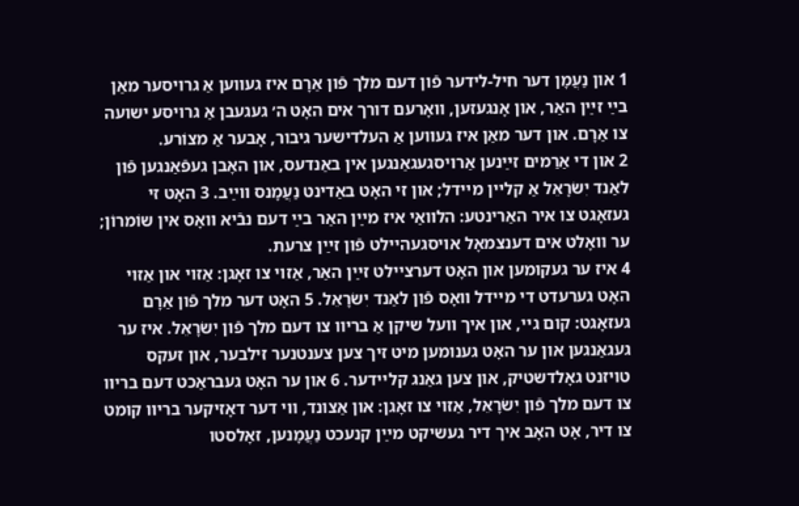1 און נַעֲמָן דער חיל-לידער פֿון דעם מלך פֿון אַרָם איז געװען אַ גרױסער מאַן בײַ זײַן האַר, און אָנגעזען, װאָרעם דורך אים האָט ה׳ געגעבן אַ גרױסע ישועה צו אַרָם. און דער מאַן איז געװען אַ העלדישער גיבור, אָבער אַ מצוֹרע.
2 און די אַרַמים זײַנען אַרױסגעגאַנגען אין באַנדעס, און האָבן געפֿאַנגען פֿון לאַנד יִשׂרָאֵל אַ קלײן מײדל; און זי האָט באַדינט נַעֲמָנס װײַב. 3 האָט זי געזאָגט צו איר האַרינטע: הלװאַי איז מײַן האַר בײַ דעם נבֿיא װאָס אין שוֹמרוֹן; ער װאָלט אים דענצמאָל אױסגעהײלט פֿון זײַן צרעת.
4 איז ער געקומען און האָט דערצײלט זײַן האַר, אַזױ צו זאָגן: אַזױ און אַזױ האָט גערעדט די מײדל װאָס פֿון לאַנד יִשׂרָאֵל. 5 האָט דער מלך פֿון אַרָם געזאָגט: קום גײ, און איך װעל שיקן אַ בריװ צו דעם מלך פֿון יִשׂרָאֵל. איז ער געגאַנגען און ער האָט גענומען מיט זיך צען צענטנער זילבער, און זעקס טױזנט גאָלדשטיק, און צען גאַנג קלײדער. 6 און ער האָט געבראַכט דעם בריװ צו דעם מלך פֿון יִשׂרָאֵל, אַזױ צו זאָגן: און אַצונד, װי דער דאָזיקער בריװ קומט צו דיר, אָט האָב איך דיר געשיקט מײַן קנעכט נַעֲמָנען, זאָלסטו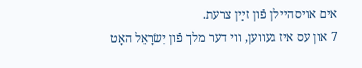אים אױסהײלן פֿון זײַן צרעת.
7 און עס איז געװען, װי דער מלך פֿון יִשׂרָאֵל האָט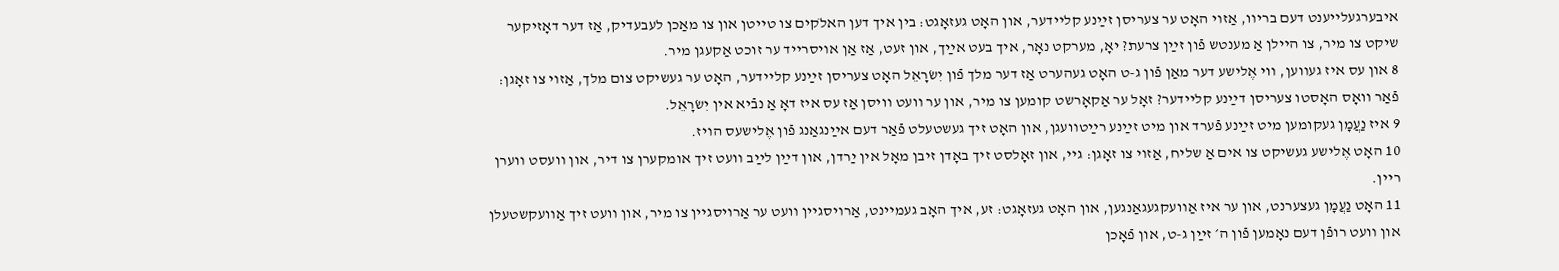איבערגעלײענט דעם בריװ, אַזױ האָט ער צעריסן זײַנע קלײדער, און האָט געזאָגט: בין איך דען האלֹקים צו טײטן און צו מאַכן לעבעדיק, אַז דער דאָזיקער שיקט צו מיר, צו הײלן אַ מענטש פֿון זײַן צרעת? יאָ, מערקט נאָר, איך בעט אײַך, און זעט, אַז אַן אױסרײד ער זוכט אַקעגן מיר.
8 און עס איז געװען, װי אֶלישע דער מאַן פֿון ג-ט האָט געהערט אַז דער מלך פֿון יִשׂרָאֵל האָט צעריסן זײַנע קלײדער, האָט ער געשיקט צום מלך, אַזױ צו זאָגן: פֿאַר װאָס האָסטו צעריסן דײַנע קלײדער? זאָל ער אַקאָרשט קומען צו מיר, און ער װעט װיסן אַז עס איז דאָ אַ נבֿיא אין יִשׂרָאֵל.
9 איז נַעֲמָן געקומען מיט זײַנע פֿערד און מיט זײַנע רײַטװעגן, און האָט זיך געשטעלט פֿאַר דעם אײַנגאַנג פֿון אֶלישעס הױז.
10 האָט אֶלישע געשיקט צו אים אַ שליח, אַזױ צו זאָגן: גײ, און זאָלסט זיך באָדן זיבן מאָל אין יַרדן, און דײַן לײַב װעט זיך אומקערן צו דיר, און װעסט װערן רײן.
11 האָט נַעֲמָן געצערנט, און ער איז אַװעקגעגאַנגען, און האָט געזאָגט: זע, איך האָב געמײנט, אַרױסגײן װעט ער אַרױסגײן צו מיר, און װעט זיך אַװעקשטעלן און װעט רופֿן דעם נאָמען פֿון ה׳ זײַן ג-ט, און פֿאָכן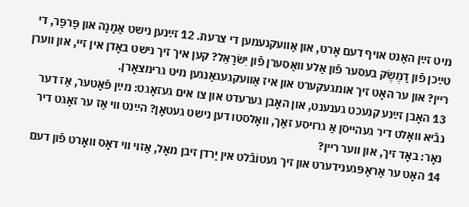מיט זײַן האַנט אױף דעם אָרט, און אַװעקנעמען די צרעת. 12 זײַנען נישט אַמָנָה און פַּרפַּר, די טײַכן פֿון דַמֶשֶׂק בעסער פֿון אַלע װאַסערן פֿון יִשׂרָאֵל? קען איך זיך נישט באָדן אין זײ, און װערן רײן? און ער האָט זיך אומגעקערט און איז אַװעקגעגאַנגען מיט גרימצאָרן.
13 האָבן זײַנע קנעכט גענענט, און האָבן גערעדט און צו אים געזאָגט: מײַן פֿאָטער, אַז דער נבֿיא װאָלט דיר געהײסן אַ גרױסע זאַך, װאָלסטו דען נישט געטאָן? הײַנט װי אַז ער זאָגט דיר נאָר: באָד זיך, און װער רײן?
14 האָט ער אַראָפּגענידערט און זיך געטוֹבֿלט אין יַרדן זיבן מאָל, אַזױ װי דאָס װאָרט פֿון דעם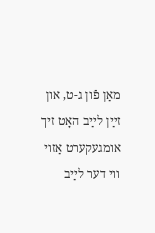מאַן פֿון ג-ט, און זײַן לײַב האָט זיך אומגעקערט אַזױ װי דער לײַב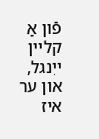פֿון אַ קלײן ייִנגל, און ער איז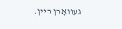געװאָרן רײן.